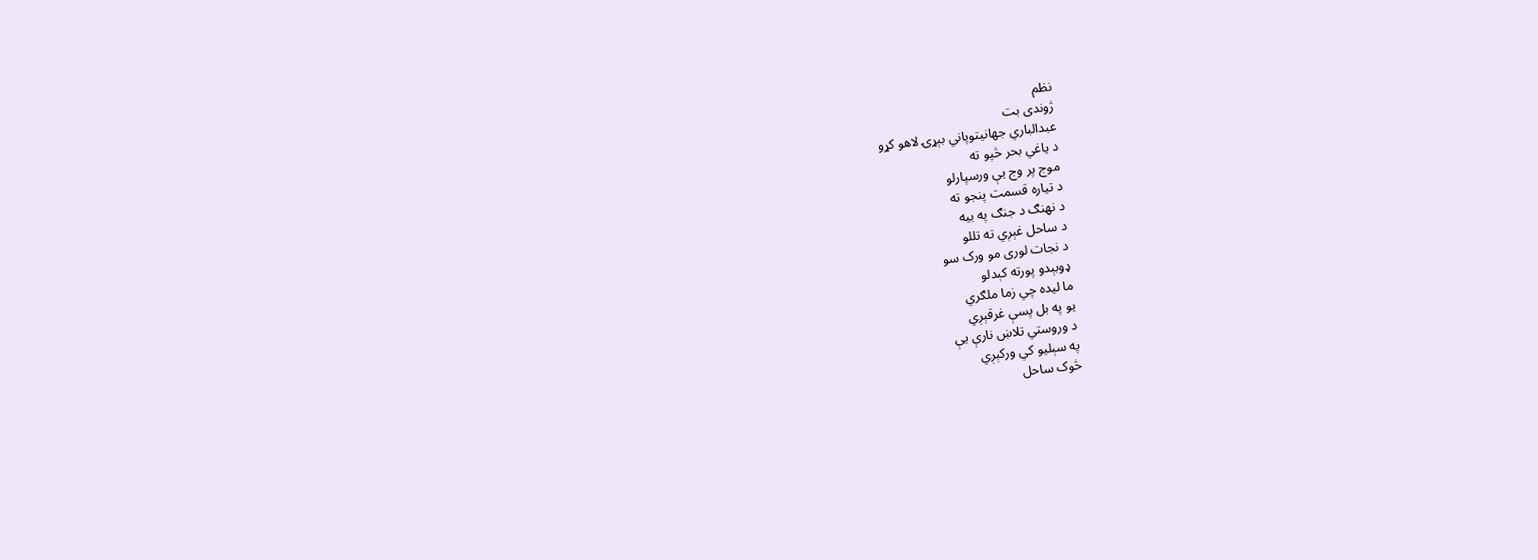نظم
ژوندى بت
عبدالباري جهانيتوپاني بېړۍ لاهو کړو
د ياغي بحر څپو ته
موج پر وج يې ورسپارلو
د تياره قسمت پنجو ته
د نهنګ د جنګ په بيه
د ساحل غېږي ته تللو
د نجات لورى مو ورک سو
ډوبېدو پورته کېدلو
ما ليده چي زما ملګري
يو په بل پسې غرقېږي
د وروستي تلاښ نارې يې
په سېليو کي ورکېږي
څوک ساحل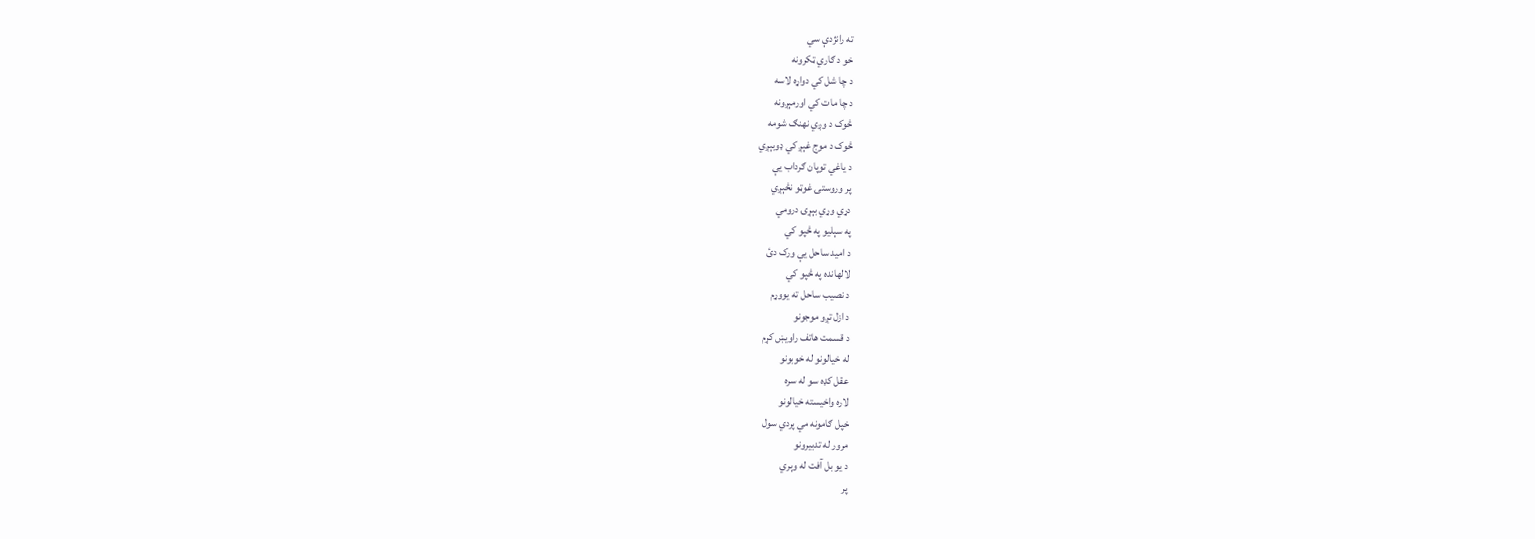ته رانژدې سي
خو د ګاري ټکرونه
د چا شل کي دواړه لاسه
د چا مات کي اورمېږونه
څوک د وږي نهنګ شومه
څوک د موج غېږ کي ډوبېږي
د ياغي توپان ګرداب يې
پر وروستۍ غوټو نڅېږي
دړي وړي بېړۍ درومي
په سېليو په څپو کي
د اميد ساحل يې ورک دئ
لالهانده په څپو کي
د نصيب ساحل ته يووړم
د ازل تږو موجونو
د قسمت هاتف راويښ کړم
له خيالونو له خوبونو
عقل کډه سو له سره
لاره واخيسته خيالونو
خپل ګامونه مي پردي سول
مرور له تدبيرونو
د يو بل آفت له وېري
پر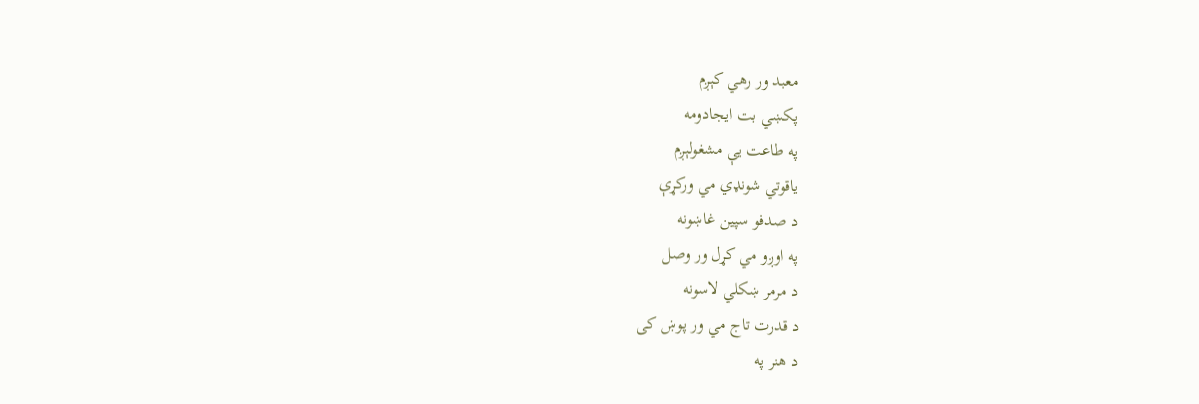معبد ور رهي کېږم
پکښي بت ايجادومه
په طاعت يې مشغولېږم
ياقوتي شونډي مي ورکړې
د صدفو سپين غاښونه
په اوږو مي کړل ور وصل
د مرمر ښکلي لاسونه
د قدرت تاج مي ور پوښ کى
د هنر په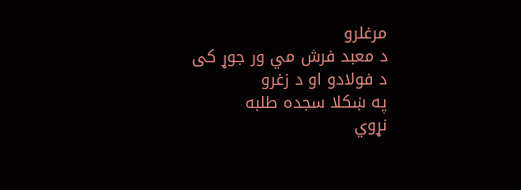مرغلرو
د معبد فرش مي ور جوړ کى
د فولادو او د زغرو
په ښکلا سجده طلبه
نړوي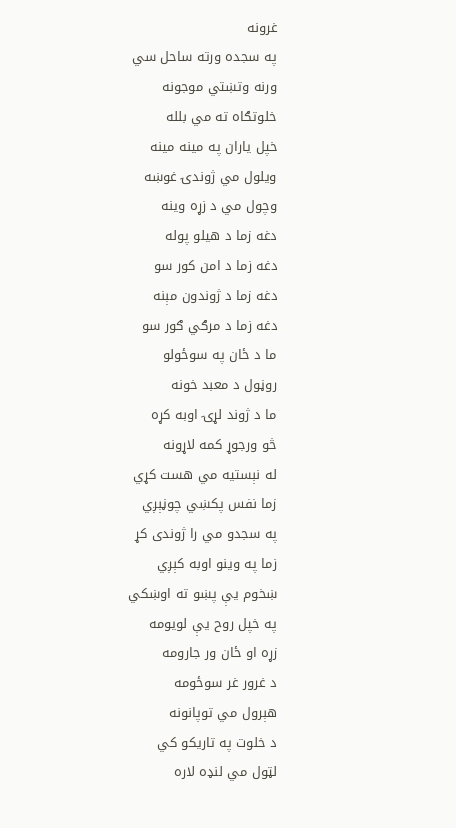غرونه
په سجده ورته ساحل سي
ورنه وتښتي موجونه
خلوتګاه ته مي بلله
خپل ياران په مينه مينه
ويلول مي ژوندۍ غوښه
وچول مي د زړه وينه
دغه زما د هيلو پوله
دغه زما د امن کور سو
دغه زما د ژوندون مېنه
دغه زما د مرګي ګور سو
ما د ځان په سوځولو
روڼول د معبد خونه
ما د ژوند لړۍ اوبه کړه
څو ورجوړ کمه لاړونه
له نېستيه مي هست کړي
زما نفس پکښي چوڼېږي
په سجدو مي را ژوندى کړ
زما په وينو اوبه کېږي
ښخوم يې پښو ته اوښکي
په خپل روح يې لويومه
زړه او ځان ور جارومه
د غرور غر سوځومه
هېرول مي توپانونه
د خلوت په تاريکو کي
لټول مي لنډه لاره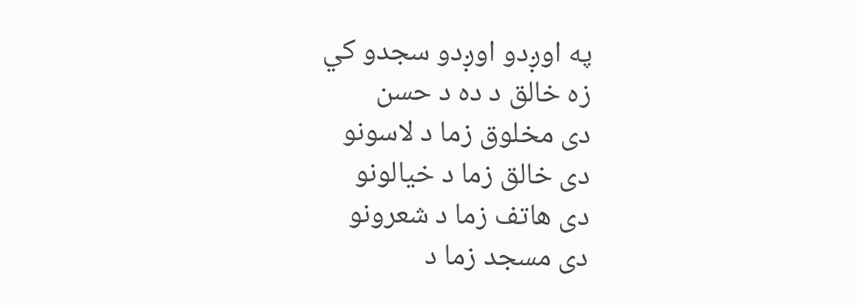په اوږدو اوږدو سجدو کي
زه خالق د ده د حسن
دى مخلوق زما د لاسونو
دى خالق زما د خيالونو
دى هاتف زما د شعرونو
دى مسجد زما د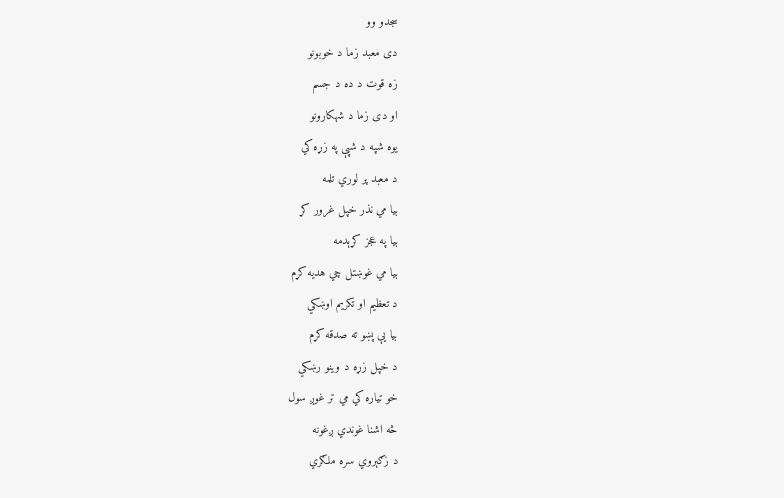سجدو وو
دى معبد زما د خوبونو
زه قوت د ده د جسم
او دى زما د شهکارونو
يوه شپه د شپې په زړه کي
د معبد پر لوري تلمه
بيا مي نذر خپل غرور کړ
بيا په عجز کړېدمه
بيا مي غوښتل چي هديه کړم
د تعظيم او تکريم اوښکي
بيا يې پښو ته صدقه کړم
د خپل زړه د وينو رښکي
خو تياره کي مي تر غوږ سول
څه اشنا غوندي ږغونه
د زګېروي سره ملګري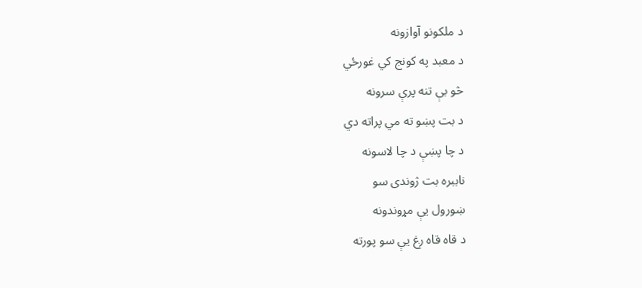د ملکونو آوازونه
د معبد په کونج کي غورځي
څو بې تنه پرې سرونه
د بت پښو ته مي پراته دي
د چا پښې د چا لاسونه
ناببره بت ژوندى سو
ښورول يې مړوندونه
د قاه قاه ږغ يې سو پورته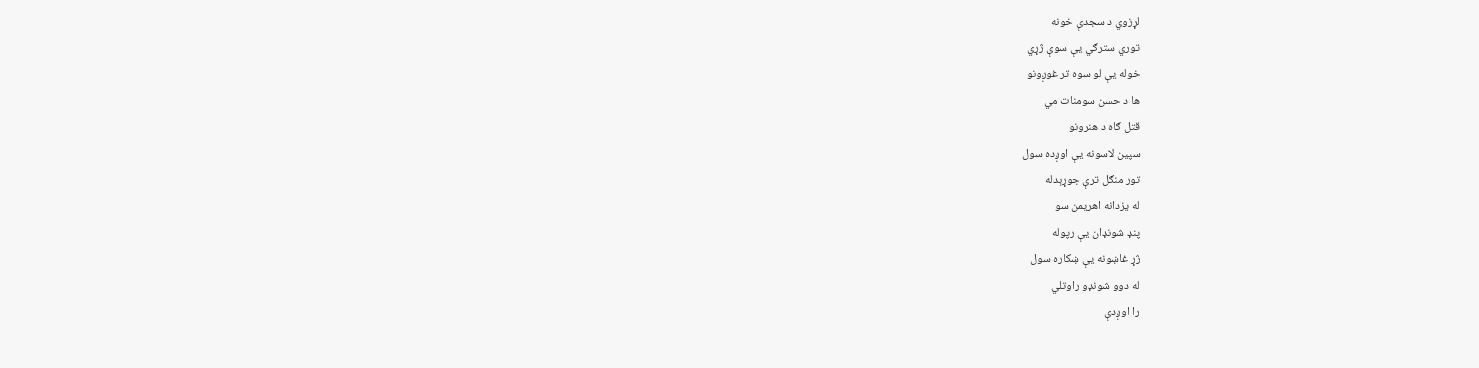لړزوي د سجدې خونه
توري سترګي يې سوې ژړي
خوله يې لو سوه تر غوږونو
ها د حسن سومنات مي
قتل ګاه د هنرونو
سپين لاسونه يې اوږده سول
تور منګل ترې جوړېدله
له يزدانه اهريمن سو
پنډ شونډان يې رپوله
ژړ غاښونه يې ښکاره سول
له دوو شونډو راوتلي
را اوږدې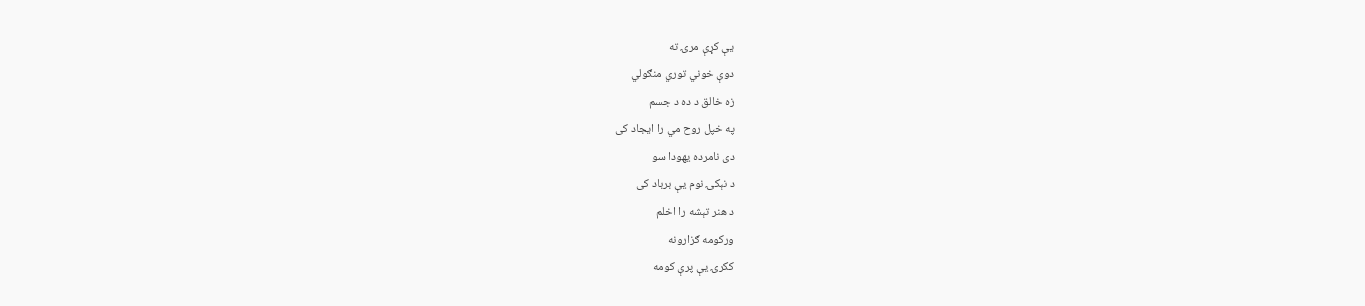يې کړې مرۍ ته
دوې خوني توري منګولي
زه خالق د ده د جسم
په خپل روح مي را ايجاد کى
دى نامرده يهودا سو
د نېکۍ نوم يې برباد کى
د هنر تېشه را اخلم
ورکومه ګزارونه
ککرۍ يې پرې کومه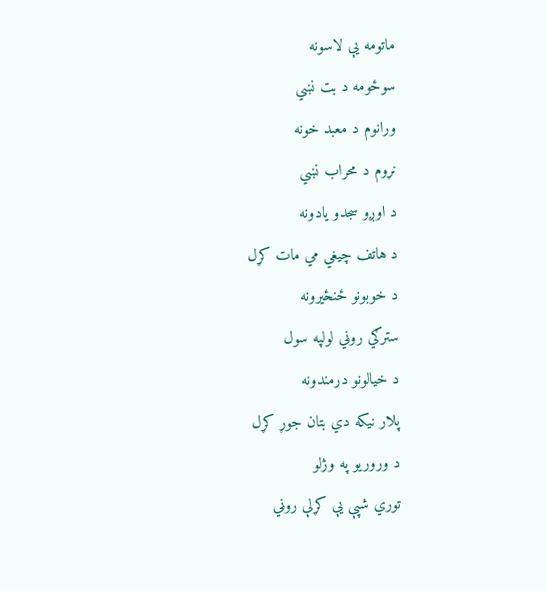ماتومه يې لاسونه
سوځومه د بت نښي
ورانوم د معبد خونه
نړوم د محراب نښي
د اوږو سجدو يادونه
د هاتف چيغي مي مات کړل
د خوبونو ځنځيرونه
سترګي روڼي لولپه سول
د خيالونو درمندونه
پلار نيکه دي بتان جوړ کړل
د وروريو په وژلو
توري شپې يې کړلې روڼي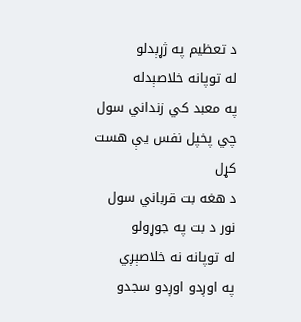د تعظيم په ژړېدلو
له توپانه خلاصېدله
په معبد کي زنداني سول
چي پخپل نفس يې هست کړل
د هغه بت قرباني سول
نور د بت په جوړولو
له توپانه نه خلاصېږي
په اوږدو اوږدو سجدو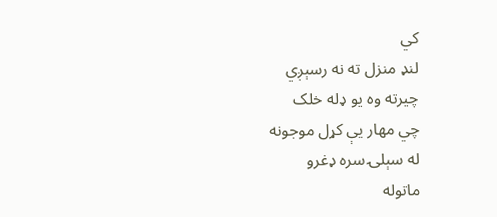کي
لنډ منزل ته نه رسېږي
چيرته وه يو ډله خلک
چي مهار يې کړل موجونه
له سېلۍ سره ډغرو
ماتوله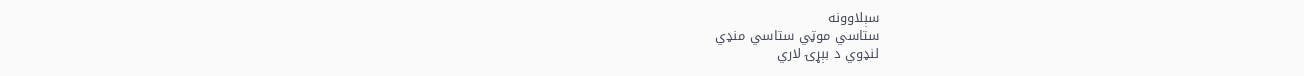سېلاوونه
ستاسي موټي ستاسي منډي
لنډوي د بېړۍ لاري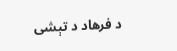د فرهاد د تېشى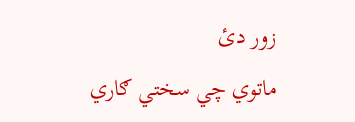زور دئ
ماتوي چي سختي ګاري